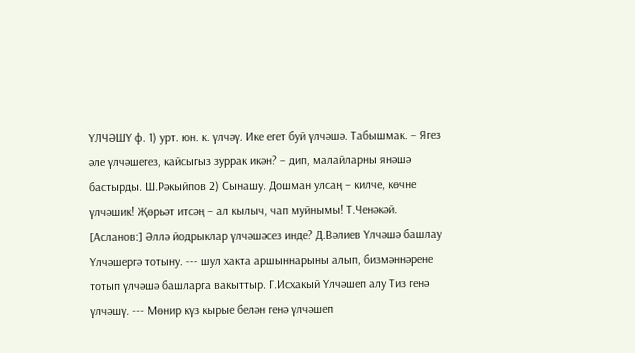ҮЛЧӘШҮ ф. 1) урт. юн. к. үлчәү. Ике егет буй үлчәшә. Табышмак. – Ягез әле үлчәшегез, кайсыгыз зуррак икән? – дип, малайларны янәшә бастырды. Ш.Рәкыйпов 2) Сынашу. Дошман улсаң – килче, көчне үлчәшик! Җөрьәт итсәң – ал кылыч, чап муйнымы! Т.Ченәкәй. [Асланов:] Әллә йодрыклар үлчәшәсез инде? Д.Вәлиев Үлчәшә башлау Үлчәшергә тотыну. --- шул хакта аршыннарыны алып, бизмәннәрене тотып үлчәшә башларга вакыттыр. Г.Исхакый Үлчәшеп алу Тиз генә үлчәшү. --- Мөнир күз кырые белән генә үлчәшеп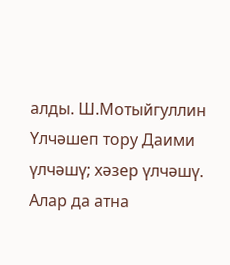алды. Ш.Мотыйгуллин Үлчәшеп тору Даими үлчәшү; хәзер үлчәшү. Алар да атна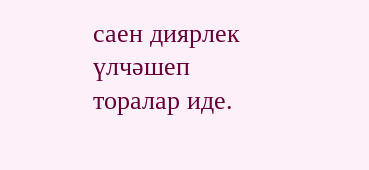саен диярлек үлчәшеп торалар иде.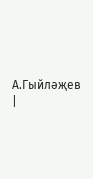А.Гыйләҗев |